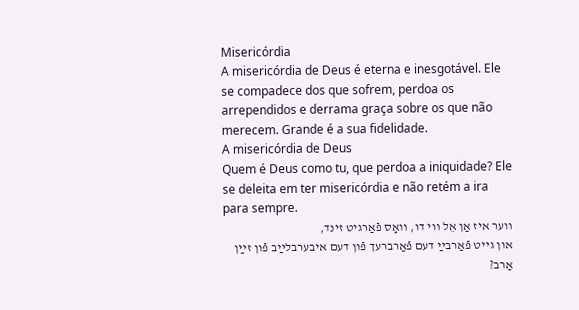Misericórdia
A misericórdia de Deus é eterna e inesgotável. Ele se compadece dos que sofrem, perdoa os arrependidos e derrama graça sobre os que não merecem. Grande é a sua fidelidade.
A misericórdia de Deus
Quem é Deus como tu, que perdoa a iniquidade? Ele se deleita em ter misericórdia e não retém a ira para sempre.
װער איז אַן אֵל װי דו, װאָס פֿאַרגיט זינד,
און גײט פֿאַרבײַ דעם פֿאַרברעך פֿון דעם איבערבלײַב פֿון זײַן אַרב?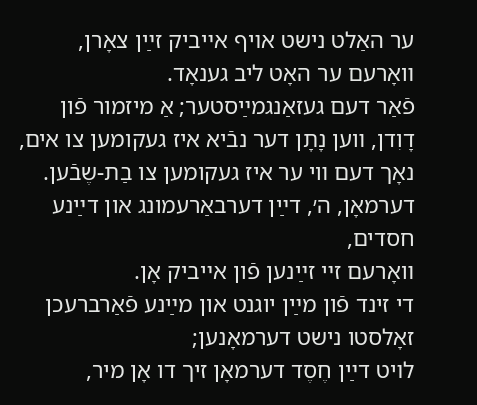ער האַלט נישט אױף אײביק זײַן צאָרן,
װאָרעם ער האָט ליב גענאָד.
פֿאַר דעם געזאַנגמײַסטער; אַ מיזמור פֿון דָוִדן, װען נָתָן דער נבֿיא איז געקומען צו אים, נאָך דעם װי ער איז געקומען צו בַת-שֶבֿען.
דערמאָן, ה׳, דײַן דערבאַרעמונג און דײַנע חסדים,
װאָרעם זײ זײַנען פֿון אײביק אָן.
די זינד פֿון מײַן יוגנט און מײַנע פֿאַרברעכן
זאָלסטו נישט דערמאָנען;
לױט דײַן חֶסֶד דערמאָן זיך דו אָן מיר,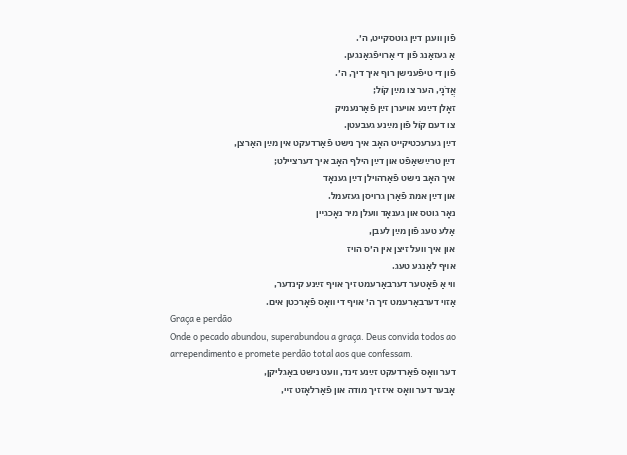פֿון װעגן דײַן גוטסקײט, ה׳.
אַ געזאַנג פֿון די אַרױפֿגאַנגען.
פֿון די טיפֿענישן רוף איך דיך, ה׳.
אֲדֹנָי, הער צו מײַן קֹול;
זאָלן דײַנע אױערן זײַן פֿאַרנעמיק
צו דעם קֹול פֿון מײַנע געבעטן.
דײַן גערעכטיקײט האָב איך נישט פֿאַרדעקט אין מײַן האַרצן,
דײַן טרײַשאַפֿט און דײַן הילף האָב איך דערצײלט;
איך האָב נישט פֿאַרהױלן דײַן גענאָד
און דײַן אמת פֿאַרן גרױסן געזעמל.
נאָר גוטס און גענאָד װעלן מיר נאָכגײן
אַלע טעג פֿון מײַן לעבן,
און איך װעל זיצן אין ה׳ס הױז
אױף לאַנגע טעג.
װי אַ פֿאָטער דערבאַרעמט זיך אױף זײַנע קינדער,
אַזױ דערבאַרעמט זיך ה׳ אױף די װאָס פֿאָרכטן אים.
Graça e perdão
Onde o pecado abundou, superabundou a graça. Deus convida todos ao arrependimento e promete perdão total aos que confessam.
דער װאָס פֿאַרדעקט זײַנע זינד, װעט נישט באַגליקן,
אָבער דער װאָס איז זיך מודה און פֿאַרלאָזט זײ,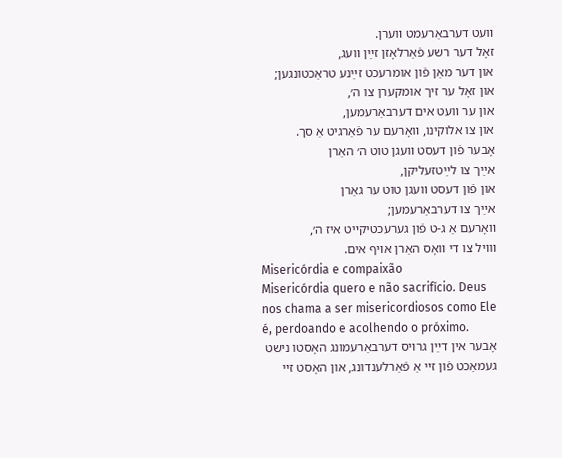װעט דערבאַרעמט װערן.
זאָל דער רשע פֿאַרלאָזן זײַן װעג,
און דער מאַן פֿון אומרעכט זײַנע טראַכטונגען;
און זאָל ער זיך אומקערן צו ה׳,
און ער װעט אים דערבאַרעמען,
און צו אלוקינו, װאָרעם ער פֿאַרגיט אַ סך.
אָבער פֿון דעסט װעגן טוט ה׳ האַרן
אײַך צו לײַטזעליקן,
און פֿון דעסט װעגן טוט ער גאַרן
אײַך צו דערבאַרעמען;
װאָרעם אַ ג-ט פֿון גערעכטיקײט איז ה׳,
װױל צו די װאָס האַרן אױף אים.
Misericórdia e compaixão
Misericórdia quero e não sacrifício. Deus nos chama a ser misericordiosos como Ele é, perdoando e acolhendo o próximo.
אָבער אין דײַן גרױס דערבאַרעמונג האָסטו נישט געמאַכט פֿון זײ אַ פֿאַרלענדונג, און האָסט זײ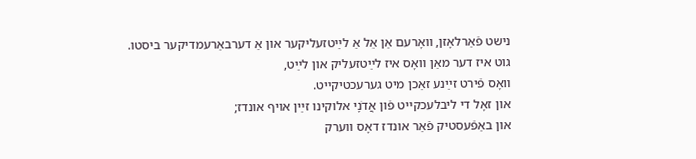נישט פֿאַרלאָזן, װאָרעם אַן אֵל אַ לײַטזעליקער און אַ דערבאַרעמדיקער ביסטו.
גוט איז דער מאַן װאָס איז לײַטזעליק און לײַט,
װאָס פֿירט זײַנע זאַכן מיט גערעכטיקײט.
און זאָל די ליבלעכקײט פֿון אֲדֹנָי אלוקינו זײַן אױף אונדז;
און באַפֿעסטיק פֿאַר אונדז דאָס װערק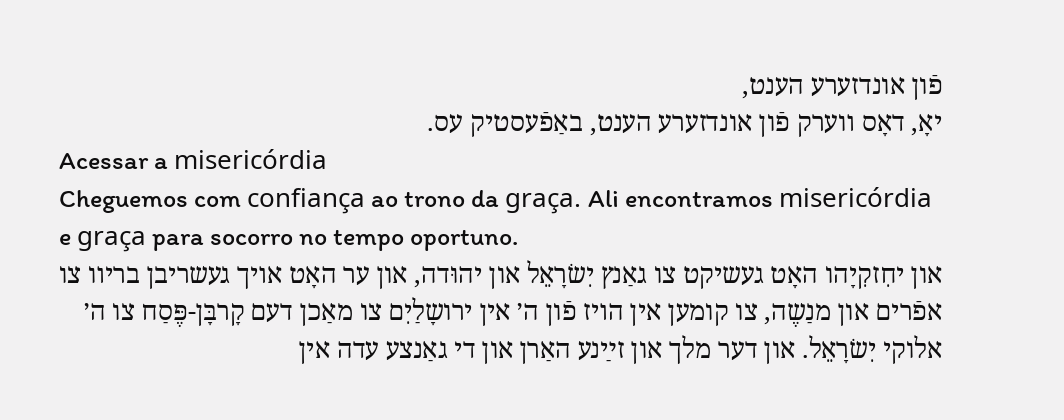פֿון אונדזערע הענט,
יאָ, דאָס װערק פֿון אונדזערע הענט, באַפֿעסטיק עס.
Acessar a misericórdia
Cheguemos com confiança ao trono da graça. Ali encontramos misericórdia e graça para socorro no tempo oportuno.
און יחִזקִיָהו האָט געשיקט צו גאַנץ יִשׂרָאֵל און יהוּדה, און ער האָט אױך געשריבן בריװ צו אפֿרים און מנַשֶה, צו קומען אין הױז פֿון ה׳ אין ירושָלַיִם צו מאַכן דעם קָרבָּן-פֶּסַח צו ה׳ אלוקי יִשׂרָאֵל. און דער מלך און זײַנע האַרן און די גאַנצע עדה אין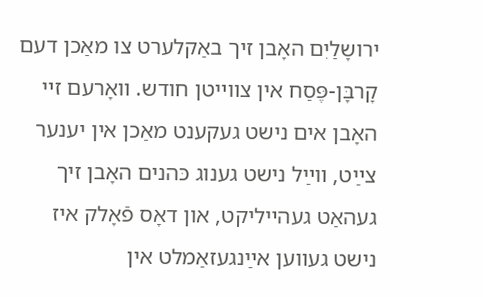ירושָלַיִם האָבן זיך באַקלערט צו מאַכן דעם קָרבָּן-פֶּסַח אין צװײטן חודש. װאָרעם זײ האָבן אים נישט געקענט מאַכן אין יענער צײַט, װײַל נישט גענוג כּהנים האָבן זיך געהאַט געהײליקט, און דאָס פֿאָלק איז נישט געװען אײַנגעזאַמלט אין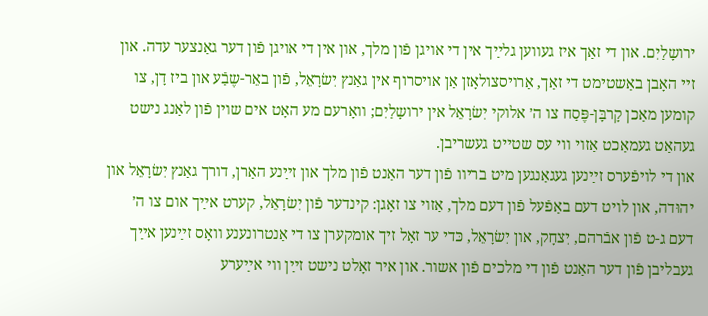ירושָלַיִם. און די זאַך איז געװען גלײַך אין די אױגן פֿון מלך, און אין די אױגן פֿון דער גאַנצער עדה. און זײ האָבן באַשטימט די זאַך, אַרױסצולאָזן אַן אױסרוף אין גאַנץ יִשׂרָאֵל, פֿון באֵר-שֶבַֿע און ביז דָן, צו קומען מאַכן קָרבָּן-פֶּסַח צו ה׳ אלוקי יִשׂרָאֵל אין ירושָלַיִם; װאָרעם מע האָט אים שױן פֿון לאַנג נישט געהאַט געמאַכט אַזױ װי עס שטײט געשריבן.
און די לױפֿערס זײַנען געגאַנגען מיט בריװ פֿון דער האַנט פֿון מלך און זײַנע האַרן, דורך גאַנץ יִשׂרָאֵל און יהוּדה, און לױט דעם באַפֿעל פֿון דעם מלך, אַזױ צו זאָגן: קינדער פֿון יִשׂרָאֵל, קערט אײַך אום צו ה׳ דעם ג-ט פֿון אבֿרהם, יִצחָק, און יִשׂרָאֵל, כּדי ער זאָל זיך אומקערן צו די אַנטרונענע װאָס זײַנען אײַך געבליבן פֿון דער האַנט פֿון די מלכים פֿון אשור. און איר זאָלט נישט זײַן װי אײַערע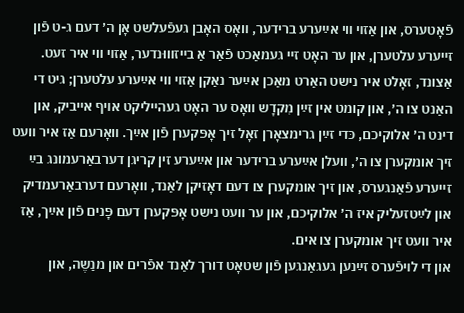פֿאָטערס, און אַזױ װי אײַערע ברידער, װאָס האָבן געפֿעלשט אָן ה׳ דעם ג-ט פֿון זײערע עלטערן, און ער האָט זײ געמאַכט פֿאַר אַ בײזװוּנדער, אַזױ װי איר זעט. אַצונד, זאָלט איר נישט האַרט מאַכן אײַער נאַקן אַזױ װי אײַערע עלטערן; גיט די האַנט צו ה׳, און קומט אין זײַן מִקדָש װאָס ער האָט געהײליקט אױף אײביק, און דינט ה׳ אלוקיכם, כּדי זײַן גרימצאָרן זאָל זיך אָפּקערן פֿון אײַך. װאָרעם אַז איר װעט זיך אומקערן צו ה׳, װעלן אײַערע ברידער און אײַערע זין קריגן דערבאַרעמונג בײַ זײערע פֿאַנגערס, און זיך אומקערן צו דעם דאָזיקן לאַנד, װאָרעם דערבאַרעמדיק און לײַטזעליק איז ה׳ אלוקיכם, און ער װעט נישט אָפּקערן דעם פָּנים פֿון אײַך, אַז איר װעט זיך אומקערן צו אים.
און די לױפֿערס זײַנען געגאַנגען פֿון שטאָט דורך לאַנד אפֿרים און מנַשֶה, און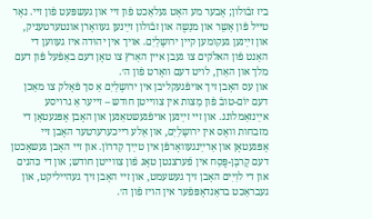ביז זבֿולון; אָבער מע האָט געלאַכט פֿון זײ און געשפּעט פֿון זײ. נאָר טײל פֿון אָשֵר און מנַשֶה און זבֿולון זײַנען געװאָרן אונטערטעניק, און זײַנען געקומען קײן ירושָלַיִם. אױך אין יהוּדה איז געװען די האַנט פֿון האלֹקים צו געבן אײן האַרץ צו טאָן דעם באַפֿעל פֿון דעם מלך און האַרן, לױט דעם װאָרט פֿון ה׳.
און עס האָבן זיך אױפֿגעקליבן אין ירושָלַיִם אַ סך פֿאָלק צו מאַכן דעם יוֹם-טובֿ פֿון מַצות אין צװײטן חודש – זײער אַ גרױסע אײַנזאַמלונג. און זײ זײַנען אױפֿגעשטאַנען און האָבן אָפּגעטאָן די מזבחות װאָס אין ירושָלַיִם, און אַלע רײכערערטער האָבן זײ אָפּגעטאָן און אַרײַנגעװאָרפֿן אין טײַך קִדרוֹן. און זײ האָבן געשאָכטן דעם קָרבָּן-פֶּסַח אין פֿערצנטן טאָג פֿון צװײטן חודש; און די כּהנים און די לוִיִים האָבן זיך געשעמט, און זײ האָבן זיך געהײליקט, און געבראַכט בראַנדאָפּפֿער אין הױז פֿון ה׳.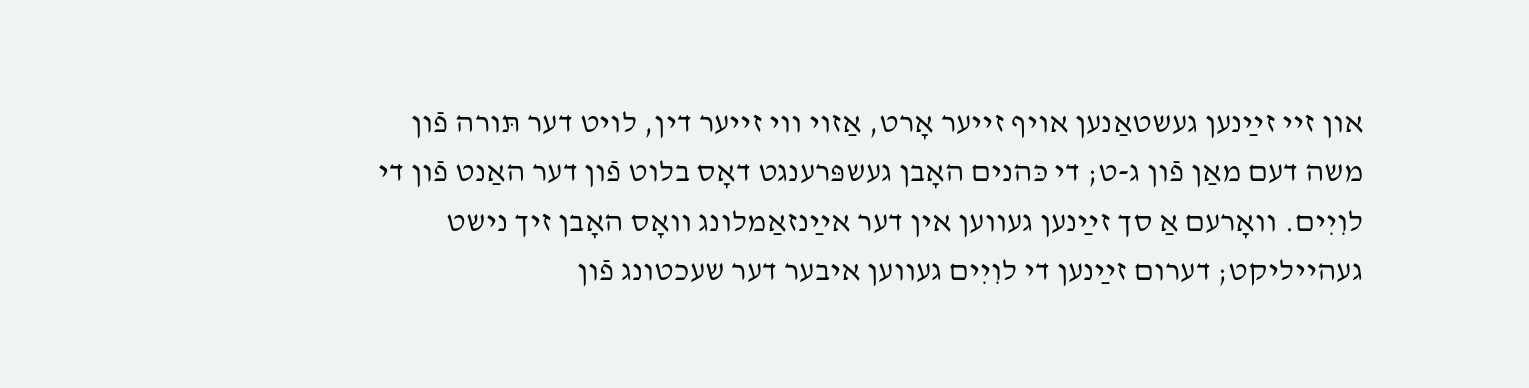און זײ זײַנען געשטאַנען אױף זײער אָרט, אַזױ װי זײער דין, לױט דער תּורה פֿון משה דעם מאַן פֿון ג-ט; די כּהנים האָבן געשפּרענגט דאָס בלוט פֿון דער האַנט פֿון די לוִיִים. װאָרעם אַ סך זײַנען געװען אין דער אײַנזאַמלונג װאָס האָבן זיך נישט געהײליקט; דערום זײַנען די לוִיִים געװען איבער דער שעכטונג פֿון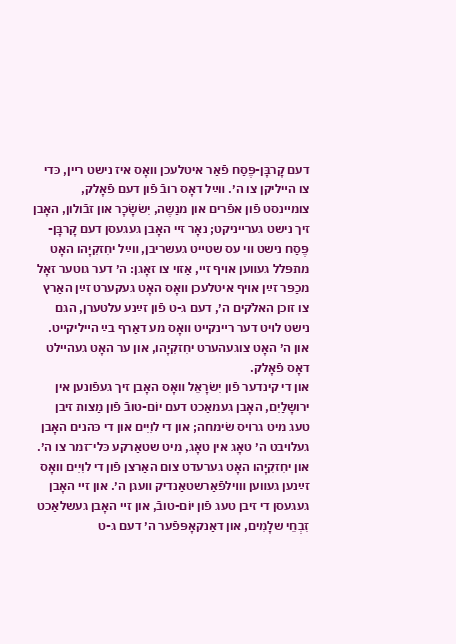דעם קָרבָּן-פֶּסַח פֿאַר איטלעכן װאָס איז נישט רײן, כּדי צו הײליקן צו ה׳. װײַל דאָס רובֿ פֿון דעם פֿאָלק, צומײנסט פֿון אפֿרים און מנַשֶה, יִשׂשָׂכָר און זבֿולון, האָבן זיך נישט גערײניקט; נאָר זײ האָבן געגעסן דעם קָרבָּן-פֶּסַח נישט װי עס שטײט געשריבן, װײַל יחִזקִיָהו האָט מתפּלל געװען אױף זײ, אַזױ צו זאָגן: ה׳ דער גוטער זאָל מכַפּר זײַן אױף איטלעכן װאָס האָט געקערט זײַן האַרץ צו זוכן האלֹקים ה׳, דעם ג-ט פֿון זײַנע עלטערן, הגם נישט לױט דער רײנקײט װאָס מע דאַרף בײַ הײליקײט. און ה׳ האָט צוגעהערט יחִזקִיָהו, און ער האָט געהײלט דאָס פֿאָלק.
און די קינדער פֿון יִשׂרָאֵל װאָס האָבן זיך געפֿונען אין ירושָלַיִם, האָבן געמאַכט דעם יוֹם-טובֿ פֿון מַצות זיבן טעג מיט גרױס שׂימחה; און די לוִיִים און די כּהנים האָבן געלױבט ה׳ טאָג אין טאָג, מיט שטאַרקע כּלי־זמר צו ה׳. און יחִזקִיָהו האָט גערעדט צום האַרצן פֿון די לוִיִים װאָס זײַנען געװען װױלפֿאַרשטאַנדיק װעגן ה׳. און זײ האָבן געגעסן די זיבן טעג פֿון יוֹם-טובֿ, און זײ האָבן געשלאַכט זִבְחֵי שלָמִים, און דאַנקאָפּפֿער ה׳ דעם ג-ט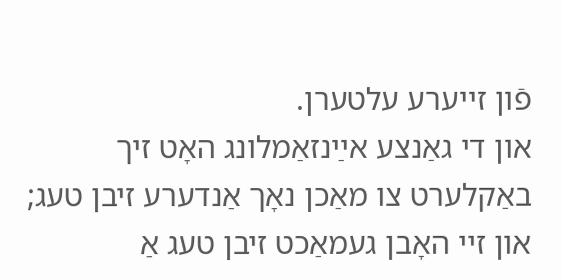פֿון זײערע עלטערן.
און די גאַנצע אײַנזאַמלונג האָט זיך באַקלערט צו מאַכן נאָך אַנדערע זיבן טעג; און זײ האָבן געמאַכט זיבן טעג אַ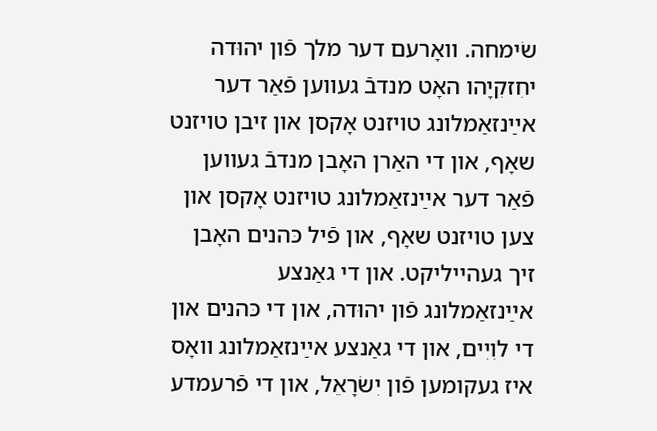שׂימחה. װאָרעם דער מלך פֿון יהוּדה יחִזקִיָהו האָט מנדבֿ געװען פֿאַר דער אײַנזאַמלונג טױזנט אָקסן און זיבן טױזנט שאָף, און די האַרן האָבן מנדבֿ געװען פֿאַר דער אײַנזאַמלונג טױזנט אָקסן און צען טױזנט שאָף, און פֿיל כּהנים האָבן זיך געהײליקט. און די גאַנצע אײַנזאַמלונג פֿון יהוּדה, און די כּהנים און די לוִיִים, און די גאַנצע אײַנזאַמלונג װאָס איז געקומען פֿון יִשׂרָאֵל, און די פֿרעמדע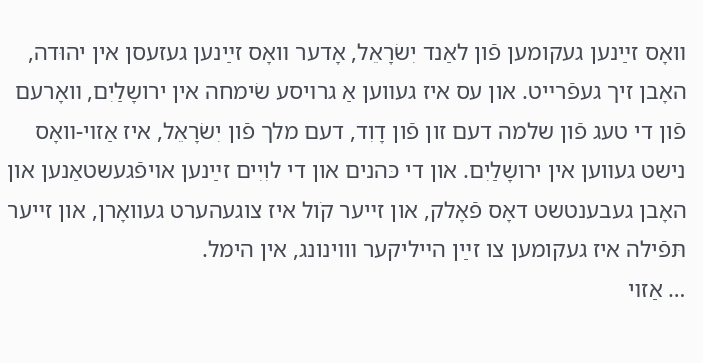װאָס זײַנען געקומען פֿון לאַנד יִשׂרָאֵל, אָדער װאָס זײַנען געזעסן אין יהוּדה, האָבן זיך געפֿרײט. און עס איז געװען אַ גרױסע שׂימחה אין ירושָלַיִם, װאָרעם פֿון די טעג פֿון שלמה דעם זון פֿון דָוִד, דעם מלך פֿון יִשׂרָאֵל, איז אַזױ-װאָס נישט געװען אין ירושָלַיִם. און די כּהנים און די לוִיִים זײַנען אױפֿגעשטאַנען און האָבן געבענטשט דאָס פֿאָלק, און זײער קֹול איז צוגעהערט געװאָרן, און זײער תּפֿילה איז געקומען צו זײַן הײליקער װױנונג, אין הימל.
… אַזױ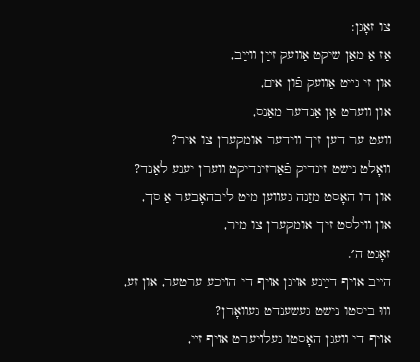צו זאָגן:
אַז אַ מאַן שיקט אַװעק זײַן װײַב,
און זי גײט אַװעק פֿון אים,
און װערט אַן אַנדער מאַנס,
װעט ער דען זיך װידער אומקערן צו איר?
װאָלט נישט זינדיק פֿאַרזינדיקט װערן יענע לאַנד?
און דו האָסט מזַנה געװען מיט ליבהאָבער אַ סך,
און װילסט זיך אומקערן צו מיר,
זאָגט ה׳.
הײב אױף דײַנע אױגן אױף די הױכע ערטער, און זע,
װוּ ביסטו נישט געשענדט געװאָרן?
אױף די װעגן האָסטו געלױערט אױף זײ,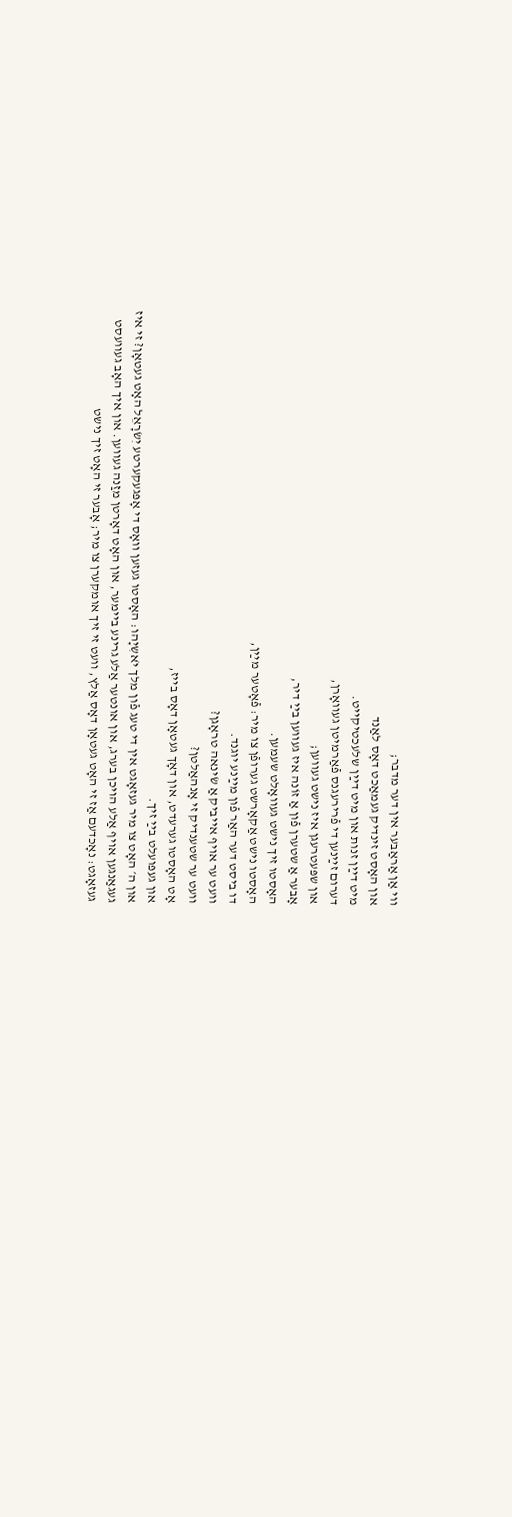װי אַן אַראַבער אין דער מדבר;
און האָסט זינדיק געמאַכט דאָס לאַנד
מיט דײַן זנות און מיט דײַן שלעכטיקײט.
דערום זײַנען די פֿרירעגנס פֿאַרמיטן געװאָרן,
און שפּעטרעגן איז נישט געװען;
אָבער אַ שטערן פֿון אַ זוֹנה איז געװען בײַ דיר,
האָסטו זיך נישט געװאָלט שעמען.
האָסטו נישט אַקאָרשט גערופֿן צו מיר: פֿאָטער מײַן,
דו ביסט דער האַר פֿון מײַנע יוגנד.
װעט ער אױף אײביק אַ שׂינאה טראָגן?
װעט ער שטענדיק זי אָנהאַלטן?
אָט האָסטו גערעדט, און דאָך געטאָן דאָס בײז,
און געפּועלט בײַ זיך.
און ה׳ האָט צו מיר געזאָגט אין די טעג פֿון מלך יֹאשִיָהו: האָסטו געזען װאָס די אָפּגעקערטע יִשׂרָאֵל האָט געטאָן? זי איז געגאַנגען אױף אַלע הױכן בערג, און אונטער אַלע גרינע בײמער, און האָט דאָרטן מזַנה געװען. און איך האָב געװעסט געזאָגט: נאָכדעם אַז זי האָט געטאָן דאָס אַלץ, װעט זי זיך אומקערן צו מיר; אָבער זי האָט זיך נישט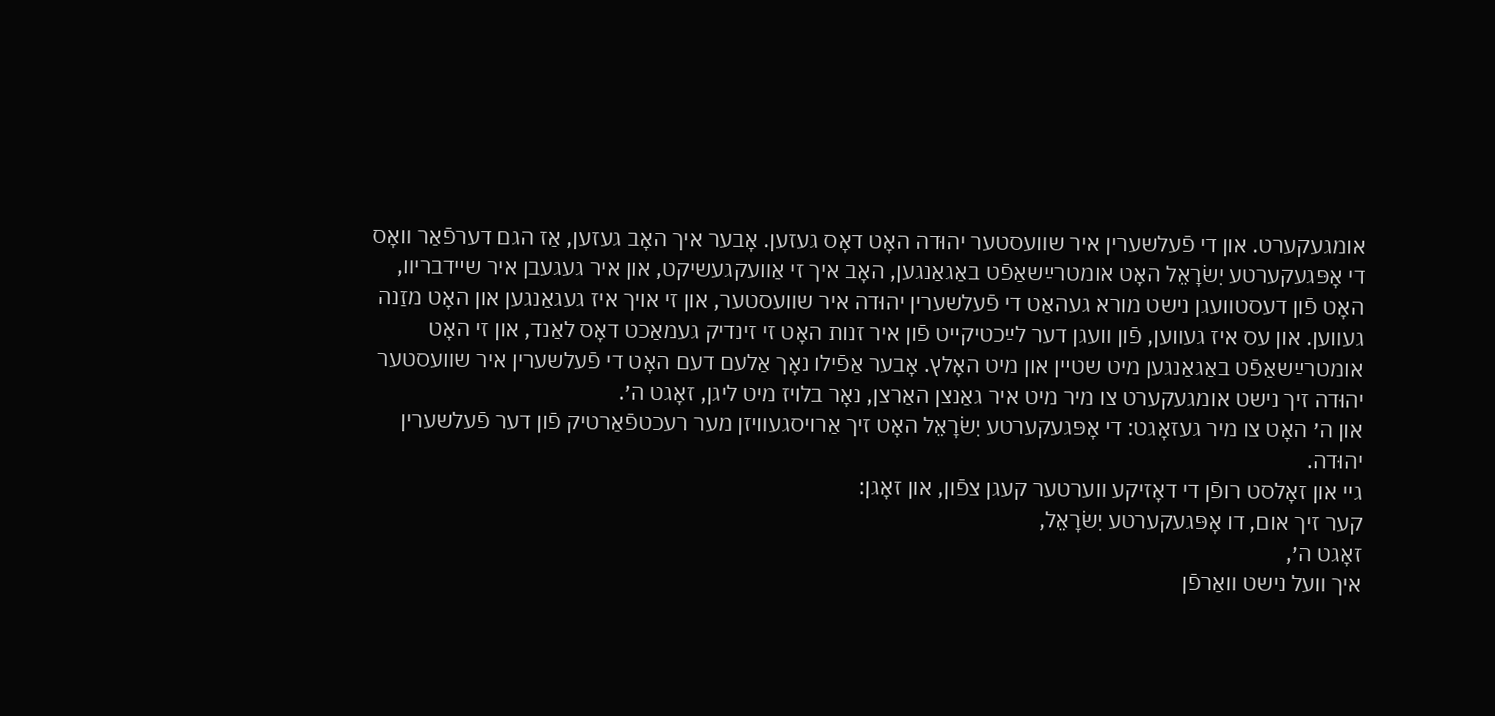אומגעקערט. און די פֿעלשערין איר שװעסטער יהוּדה האָט דאָס געזען. אָבער איך האָב געזען, אַז הגם דערפֿאַר װאָס די אָפּגעקערטע יִשׂרָאֵל האָט אומטרײַשאַפֿט באַגאַנגען, האָב איך זי אַװעקגעשיקט, און איר געגעבן איר שײדבריװ, האָט פֿון דעסטװעגן נישט מורא געהאַט די פֿעלשערין יהוּדה איר שװעסטער, און זי אױך איז געגאַנגען און האָט מזַנה געװען. און עס איז געװען, פֿון װעגן דער לײַכטיקײט פֿון איר זנות האָט זי זינדיק געמאַכט דאָס לאַנד, און זי האָט אומטרײַשאַפֿט באַגאַנגען מיט שטײן און מיט האָלץ. אָבער אַפֿילו נאָך אַלעם דעם האָט די פֿעלשערין איר שװעסטער יהוּדה זיך נישט אומגעקערט צו מיר מיט איר גאַנצן האַרצן, נאָר בלױז מיט ליגן, זאָגט ה׳.
און ה׳ האָט צו מיר געזאָגט: די אָפּגעקערטע יִשׂרָאֵל האָט זיך אַרױסגעװיזן מער רעכטפֿאַרטיק פֿון דער פֿעלשערין יהוּדה.
גײ און זאָלסט רופֿן די דאָזיקע װערטער קעגן צפֿון, און זאָגן:
קער זיך אום, דו אָפּגעקערטע יִשׂרָאֵל,
זאָגט ה׳,
איך װעל נישט װאַרפֿן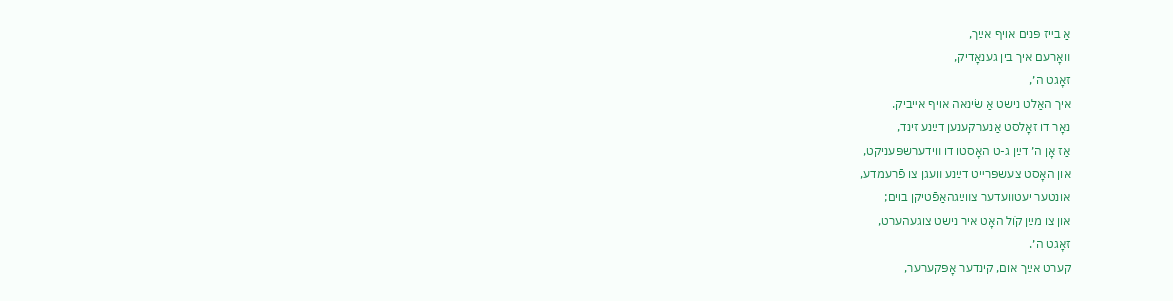אַ בײז פּנים אױף אײַך,
װאָרעם איך בין גענאָדיק,
זאָגט ה׳,
איך האַלט נישט אַ שׂינאה אױף אײביק.
נאָר דו זאָלסט אַנערקענען דײַנע זינד,
אַז אָן ה׳ דײַן ג-ט האָסטו דו װידערשפּעניקט,
און האָסט צעשפּרײט דײַנע װעגן צו פֿרעמדע,
אונטער יעטװעדער צװײַגהאַפֿטיקן בױם;
און צו מײַן קֹול האָט איר נישט צוגעהערט,
זאָגט ה׳.
קערט אײַך אום, קינדער אָפּקערער,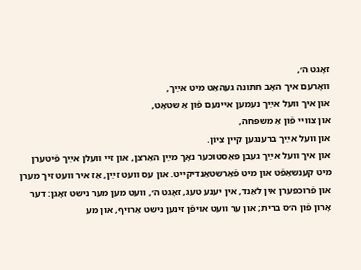זאָגט ה׳,
װאָרעם איך האָב חתונה געהאַט מיט אײַך,
און איך װעל אײַך נעמען אײנעם פֿון אַ שטאָט,
און צװײ פֿון אַ משפּחה,
און װעל אײַך ברענגען קײן צִיוֹן.
און איך װעל אײַך געבן פּאַסטוכער נאָך מײַן האַרצן, און זײ װעלן אײַך פֿיטערן מיט קענשאַפֿט און מיט פֿאַרשטאַנדיקײט. און עס װעט זײַן, אַז איר װעט זיך מערן און פֿרוכפּערן אין לאַנד, אין יענע טעג, זאָגט ה׳, װעט מען מער נישט זאָגן: דער אָרון פֿון ה׳ס ברית; און ער װעט אױפֿן זינען נישט אַרױף, און מע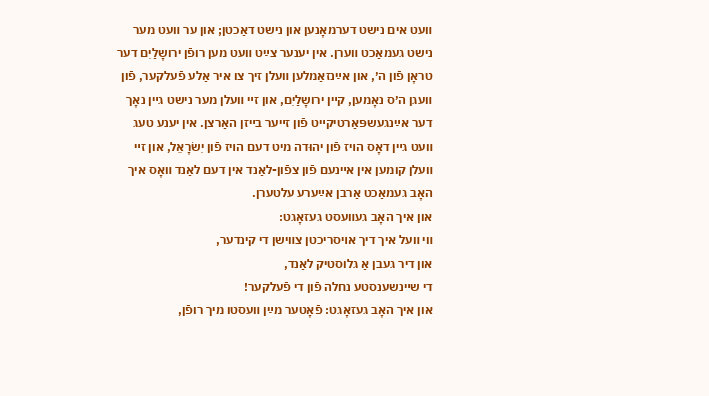װעט אים נישט דערמאָנען און נישט דאַכטן; און ער װעט מער נישט געמאַכט װערן. אין יענער צײַט װעט מען רופֿן ירושָלַיִם דער טראָן פֿון ה׳, און אײַנזאַמלען װעלן זיך צו איר אַלע פֿעלקער, פֿון װעגן ה׳ס נאָמען, קײן ירושָלַיִם, און זײ װעלן מער נישט גײן נאָך דער אײַנגעשפּאַרטיקײט פֿון זײער בײזן האַרצן. אין יענע טעג װעט גײן דאָס הױז פֿון יהוּדה מיט דעם הױז פֿון יִשׂרָאֵל, און זײ װעלן קומען אין אײנעם פֿון צפֿון-לאַנד אין דעם לאַנד װאָס איך האָב געמאַכט אַרבן אײַערע עלטערן.
און איך האָב געװעסט געזאָגט:
װי װעל איך דיך אױסריכטן צװישן די קינדער,
און דיר געבן אַ גלוסטיק לאַנד,
די שײנשענסטע נחלה פֿון די פֿעלקער!
און איך האָב געזאָגט: פֿאָטער מײַן װעסטו מיך רופֿן,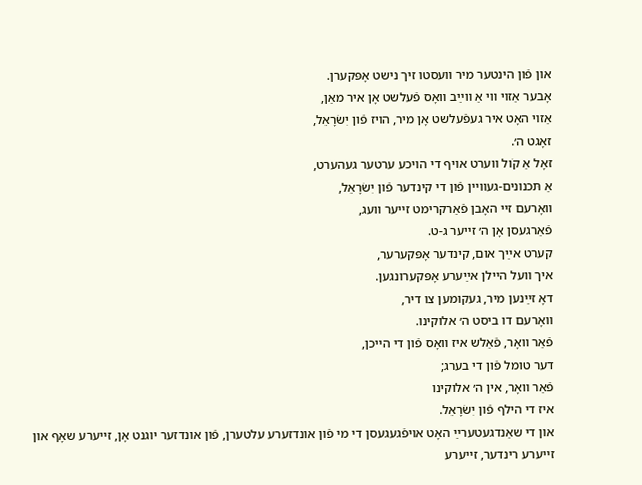און פֿון הינטער מיר װעסטו זיך נישט אָפּקערן.
אָבער אַזױ װי אַ װײַב װאָס פֿעלשט אָן איר מאַן,
אַזױ האָט איר געפֿעלשט אָן מיר, הױז פֿון יִשׂרָאֵל,
זאָגט ה׳.
זאָל אַ קֹול װערט אױף די הױכע ערטער געהערט,
אַ תּכנונים-געװײן פֿון די קינדער פֿון יִשׂרָאֵל,
װאָרעם זײ האָבן פֿאַרקרימט זײער װעג,
פֿאַרגעסן אָן ה׳ זײער ג-ט.
קערט אײַך אום, קינדער אָפּקערער,
איך װעל הײלן אײַערע אָפּקערונגען.
דאָ זײַנען מיר, געקומען צו דיר,
װאָרעם דו ביסט ה׳ אלוקינו.
פֿאַר װאָר, פֿאַלש איז װאָס פֿון די הײכן,
דער טומל פֿון די בערג;
פֿאַר װאָר, אין ה׳ אלוקינו
איז די הילף פֿון יִשׂרָאֵל.
און די שאַנדגעטערײַ האָט אױפֿגעגעסן די מי פֿון אונדזערע עלטערן, פֿון אונדזער יוגנט אָן, זײערע שאָף און זײערע רינדער, זײערע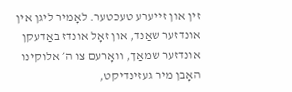זין און זײערע טעכטער. לאָמיר ליגן אין אונדזער שאַנד, און זאָל אונדז באַדעקן אונדזער שמאַך, װאָרעם צו ה׳ אלוקינו האָבן מיר געזינדיקט,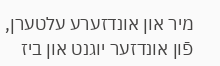מיר און אונדזערע עלטערן, פֿון אונדזער יוגנט און ביז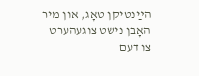הײַנטיקן טאָג, און מיר האָבן נישט צוגעהערט צו דעם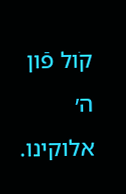קֹול פֿון ה׳ אלוקינו.